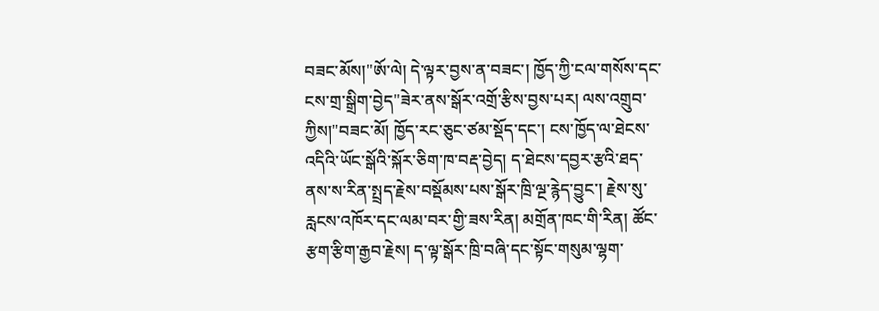བཟང་མོས།"ཨོ་ལེ། དེ་ལྟར་བྱས་ན་བཟང་། ཁྱོད་ཀྱི་ངལ་གསོས་དང་ངས་གྲ་སྒྲིག་བྱེད"ཟེར་ནས་སྒོར་འགྲོ་རྩིས་བྱས་པར། ལས་འགྲུབ་ཀྱིས།"བཟང་མོ། ཁྱོད་རང་ཅུང་ཙམ་སྡོད་དང་། ངས་ཁྱོད་ལ་ཐེངས་འདིའི་ཡོང་སྒོའི་སྐོར་ཅིག་ཁ་བརྡ་བྱེད། ད་ཐེངས་དབྱར་རྩའི་ཐད་ནས་ས་རིན་སྤྲད་རྗེས་བསྡོམས་པས་སྒོར་ཁྲི་ལྔ་རྙེད་བྱུང་། རྗེས་སུ་རླངས་འཁོར་དང་ལམ་བར་གྱི་ཟས་རིན། མགྲོན་ཁང་གི་རིན། ཚོང་རྩག་རྩིག་རྒྱབ་རྗེས། ད་ལྟ་སྒོར་ཁྲི་བཞི་དང་སྟོང་གསུམ་ལྷག་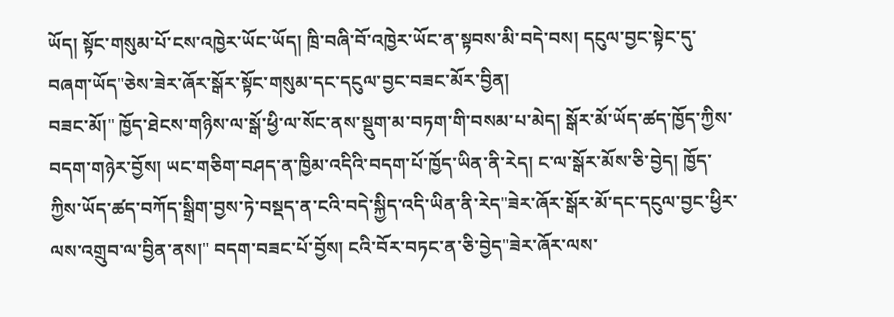ཡོད། སྟོང་གསུམ་པོ་ངས་འཁྱེར་ཡོང་ཡོད། ཁྲི་བཞི་བོ་འཁྱེར་ཡོང་ན་སྟབས་མི་བདེ་བས། དངུལ་བྱང་སྟེང་དུ་བཞག་ཡོད"ཅེས་ཟེར་ཞོར་སྒོར་སྟོང་གསུམ་དང་དངུལ་བྱང་བཟང་མོར་བྱིན།
བཟང་མོ།" ཁྱོད་ཐེངས་གཉིས་ལ་སྒོ་ཕྱི་ལ་སོང་ནས་སྡུག་མ་བཏག་གི་བསམ་པ་མེད། སྒོར་མོ་ཡོད་ཚད་ཁྱོད་ཀྱིས་བདག་གཉེར་བྱོས། ཡང་གཅིག་བཤད་ན་ཁྱིམ་འདིའི་བདག་པོ་ཁྱོད་ཡིན་ནི་རེད། ང་ལ་སྒོར་མོས་ཅི་བྱེད། ཁྱོད་ཀྱིས་ཡོད་ཚད་བཀོད་སྒྲིག་བྱས་ཏེ་བསྡད་ན་ངའི་བདེ་སྐྱིད་འདི་ཡིན་ནི་རེད"ཟེར་ཞོར་སྒོར་མོ་དང་དངུལ་བྱང་ཕྱིར་ལས་འགྲུབ་ལ་བྱིན་ནས།" བདག་བཟང་པོ་བྱོས། ངའི་བོར་བཏང་ན་ཅི་བྱེད"ཟེར་ཞོར་ལས་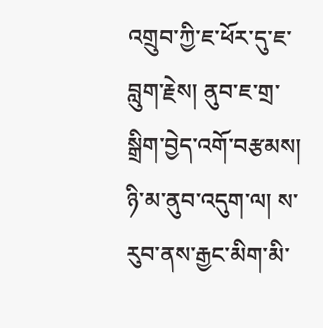འགྲུབ་ཀྱི་ཇ་ཕོར་དུ་ཇ་བླུག་རྗེས། ནུབ་ཇ་གྲ་སྒྲིག་བྱེད་འགོ་བརྩམས།
ཉི་མ་ནུབ་འདུག་ལ། ས་རུབ་ནས་རྒྱང་མིག་མི་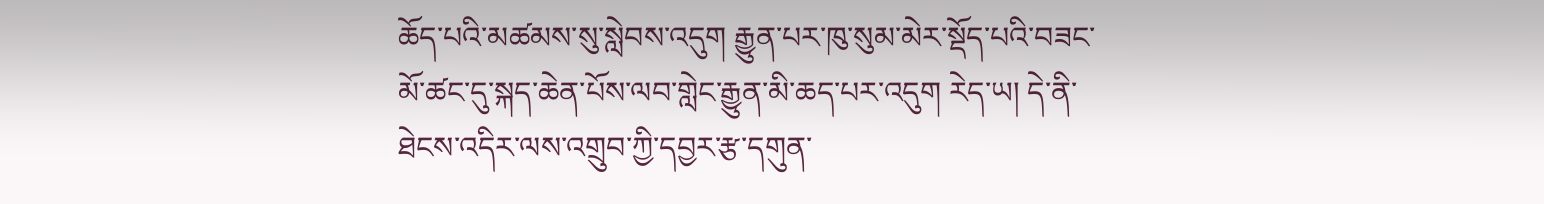ཆོད་པའི་མཚམས་སུ་སླེབས་འདུག རྒྱུན་པར་ཁུ་སུམ་མེར་སྡོད་པའི་བཟང་མོ་ཚང་དུ་སྐད་ཆེན་པོས་ལབ་གླེང་རྒྱུན་མི་ཆད་པར་འདུག རེད་ཡ། དེ་ནི་ཐེངས་འདིར་ལས་འགྲུབ་ཀྱི་དབྱར་རྩ་དགུན་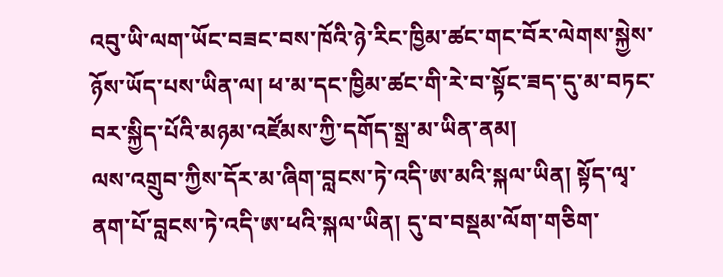འབུ་ཡི་ལག་ཡོང་བཟང་བས་ཁོའི་ཉེ་རིང་ཁྱིམ་ཚང་གང་བོར་ལེགས་སྐྱེས་ཉོས་ཡོད་པས་ཡིན་ལ། ཕ་མ་དང་ཁྱིམ་ཚང་གི་རེ་བ་སྟོང་ཟད་དུ་མ་བཏང་བར་སྐྱིད་པོའི་མཉམ་འཛོམས་ཀྱི་དགོད་སྒྲ་མ་ཡིན་ནམ།
ལས་འགྲུབ་ཀྱིས་དོར་མ་ཞིག་བླངས་ཏེ་འདི་ཨ་མའི་སྐལ་ཡིན། སྟོད་ལྭ་ནག་པོ་བླངས་ཏེ་འདི་ཨ་ཕའི་སྐལ་ཡིན། དུ་བ་བསྡམ་ལོག་གཅིག་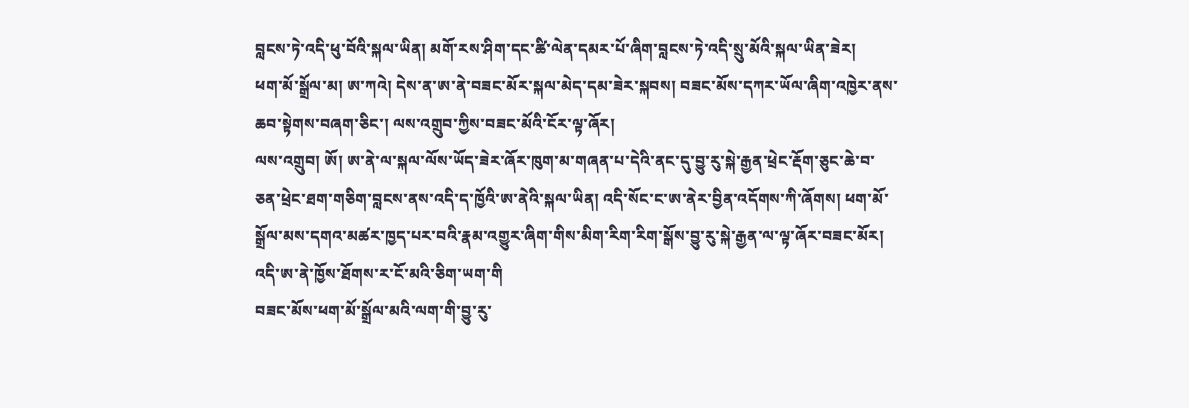བླངས་ཏེ་འདི་ཕུ་བོའི་སྐལ་ཡིན། མགོ་རས་ཤིག་དང་ཚི་ལེན་དམར་པོ་ཞིག་བླངས་ཏེ་འདི་སྲུ་མོའི་སྐལ་ཡིན་ཟེར།
ཕག་མོ་སྒྲོལ་མ། ཨ་ཀའེ། དེས་ན་ཨ་ནེ་བཟང་མོར་སྐལ་མེད་དམ་ཟེར་སྐབས། བཟང་མོས་དཀར་ཡོལ་ཞིག་འཁྱེར་ནས་ཆབ་སྟེགས་བཞག་ཅིང་། ལས་འགྲུབ་ཀྱིས་བཟང་མོའི་ངོར་ལྟ་ཞོར།
ལས་འགྲུབ། ཨོ། ཨ་ནེ་ལ་སྐལ་ལོས་ཡོད་ཟེར་ཞོར་ཁུག་མ་གཞན་པ་དེའི་ནང་དུ་བྱུ་རུ་སྐེ་རྒྱན་ཕྲེང་རྡོག་ཅུང་ཆེ་བ་ཅན་ཕྲེང་ཐག་གཅིག་བླངས་ནས་འདི་ད་ཁྱོའི་ཨ་ནེའི་སྐལ་ཡིན། འདི་སོང་ང་ཨ་ནེར་བྱིན་འདོགས་ཀི་ཞོགས། ཕག་མོ་སྒྲོལ་མས་དགའ་མཚར་ཁྱད་པར་བའི་རྣམ་འགྱུར་ཞིག་གིས་མིག་རིག་རིག་སྒོས་བྱུ་རུ་སྐེ་རྒྱན་ལ་ལྟ་ཞོར་བཟང་མོར། འདི་ཨ་ནེ་ཁྱོས་ཐོགས་ར་ངོ་མའི་ཅིག་ཡག་གི
བཟང་མོས་ཕག་མོ་སྒྲོལ་མའི་ལག་གི་བྱུ་རུ་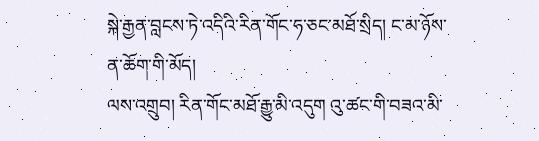སྐེ་རྒྱན་བླངས་ཏེ་འདིའི་རིན་གོང་ཧ་ཅང་མཐོ་སྲིད། ང་མ་ཉོས་ན་ཆོག་གི་མོད།
ལས་འགྲུབ། རིན་གོང་མཐོ་རྒྱུ་མི་འདུག འུ་ཚང་གི་བཟའ་མི་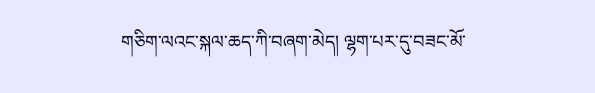གཅིག་ལའང་སྐལ་ཆད་ཀི་བཞག་མེད། ལྷག་པར་དུ་བཟང་མོ་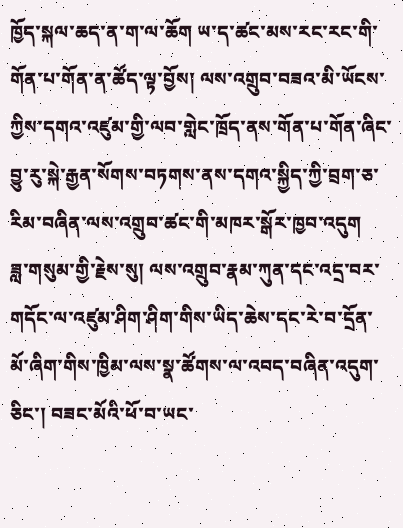ཁྱོད་སྐལ་ཆད་ན་ག་ལ་ཆོག ཡ་ད་ཚང་མས་རང་རང་གི་གོན་པ་གོན་ན་ཚོད་ལྟ་བྱོས། ལས་འགྲུབ་བཟའ་མི་ཡོངས་ཀྱིས་དགའ་འཛུམ་གྱི་ལབ་གླེང་ཁྲོད་ནས་གོན་པ་གོན་ཞིང་བྱུ་རུ་སྐེ་རྒྱན་སོགས་བཏགས་ནས་དགའ་སྐྱིད་ཀྱི་བྲག་ཅ་རིམ་བཞིན་ལས་འགྲུབ་ཚང་གི་མཁར་སྒོར་ཁྱབ་འདུག
ཟླ་གསུམ་གྱི་རྗེས་སུ། ལས་འགྲུབ་རྣམ་ཀུན་དང་འདྲ་བར་གདོང་ལ་འཛུམ་ཤིག་ཤིག་གིས་ཡིད་ཆེས་དང་རེ་བ་དྲོན་མོ་ཞིག་གིས་ཁྱིམ་ལས་སྣ་ཚོགས་ལ་འབད་བཞིན་འདུག་ཅིང་། བཟང་མོའི་ཕོ་བ་ཡང་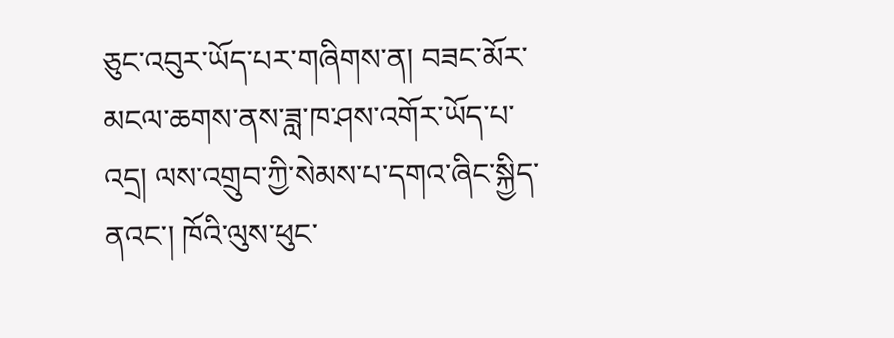ཅུང་འབུར་ཡོད་པར་གཞིགས་ན། བཟང་མོར་མངལ་ཆགས་ནས་ཟླ་ཁ་ཤས་འགོར་ཡོད་པ་འདྲ། ལས་འགྲུབ་ཀྱི་སེམས་པ་དགའ་ཞིང་སྐྱིད་ནའང་། ཁོའི་ལུས་ཕུང་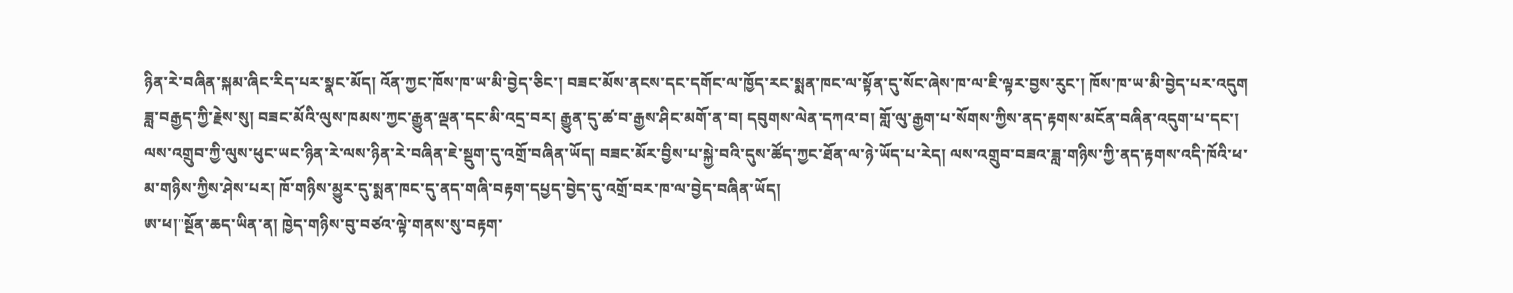ཉིན་རེ་བཞིན་སྐམ་ཞིང་རིད་པར་སྣང་མོད། འོན་ཀྱང་ཁོས་ཁ་ཡ་མི་བྱེད་ཅིང་། བཟང་མོས་ནངས་དང་དགོང་ལ་ཁྱོད་རང་སྨན་ཁང་ལ་སྟོན་དུ་སོང་ཞེས་ཁ་ལ་ཇི་ལྟར་བྱས་རུང་། ཁོས་ཁ་ཡ་མི་བྱེད་པར་འདུག
ཟླ་བརྒྱད་ཀྱི་རྗེས་སུ། བཟང་མོའི་ལུས་ཁམས་ཀྱང་རྒྱུན་ལྡན་དང་མི་འདྲ་བར། རྒྱུན་དུ་ཚ་བ་རྒྱས་ཤིང་མགོ་ན་བ། དབུགས་ལེན་དཀའ་བ། གློ་ལུ་རྒྱག་པ་སོགས་ཀྱིས་ནད་རྟགས་མངོན་བཞིན་འདུག་པ་དང་། ལས་འགྲུབ་ཀྱི་ལུས་ཕུང་ཡང་ཉིན་རེ་ལས་ཉིན་རེ་བཞིན་ཇེ་སྡུག་དུ་འགྲོ་བཞིན་ཡོད། བཟང་མོར་བྱིས་པ་སྐྱེ་བའི་དུས་ཚོད་ཀྱང་ཐོན་ལ་ཉེ་ཡོད་པ་རེད། ལས་འགྲུབ་བཟའ་ཟླ་གཉིས་ཀྱི་ནད་རྟགས་འདི་ཁོའི་ཕ་མ་གཉིས་ཀྱིས་ཤེས་པར། ཁོ་གཉིས་མྱུར་དུ་སྨན་ཁང་དུ་ནད་གཞི་བརྟག་དཔྱད་བྱེད་དུ་འགྲོ་བར་ཁ་ལ་བྱེད་བཞིན་ཡོད།
ཨ་ཕ།"སྔོན་ཆད་ཡིན་ན། ཁྱེད་གཉིས་བུ་བཙའ་ལྟེ་གནས་སུ་བརྟག་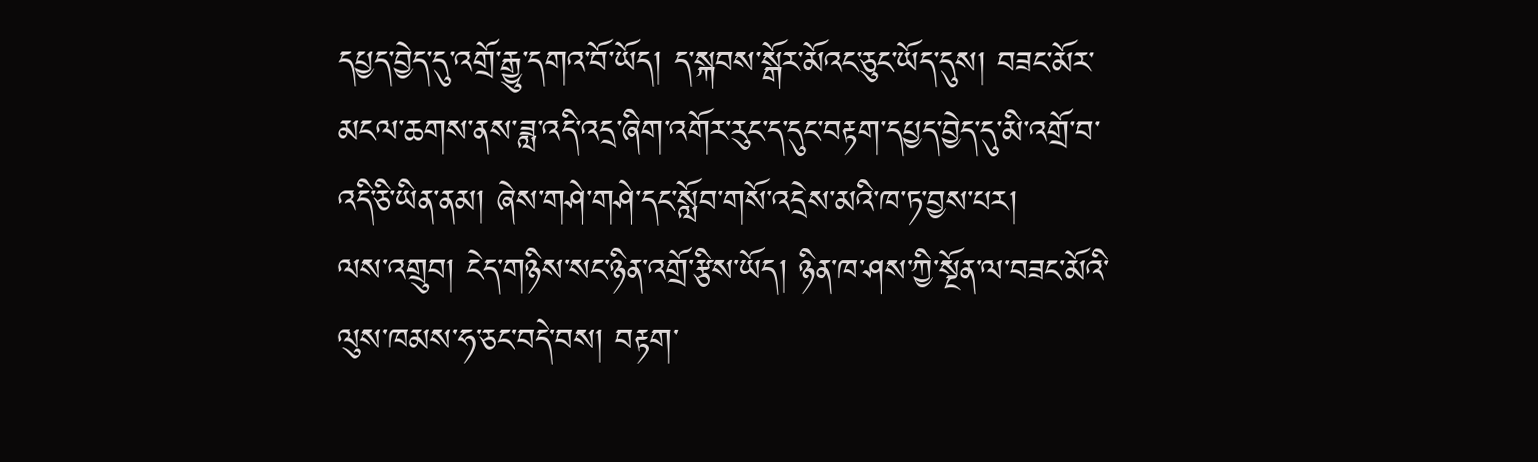དཔྱད་བྱེད་དུ་འགྲོ་རྒྱུ་དགའ་བོ་ཡོད། ད་སྐབས་སྒོར་མོའང་ཅུང་ཡོད་དུས། བཟང་མོར་མངལ་ཆགས་ནས་ཟླ་འདི་འདྲ་ཞིག་འགོར་རུང་ད་དུང་བརྟག་དཔྱད་བྱེད་དུ་མི་འགྲོ་བ་འདི་ཅི་ཡིན་ནམ། ཞེས་གཤེ་གཤེ་དང་སློབ་གསོ་འདྲེས་མའི་ཁ་ཏ་བྱས་པར།
ལས་འགྲུབ། ངེད་གཉིས་སང་ཉིན་འགྲོ་རྩིས་ཡོད། ཉིན་ཁ་ཤས་ཀྱི་སྔོན་ལ་བཟང་མོའི་ལུས་ཁམས་ཧ་ཅང་བདེ་བས། བརྟག་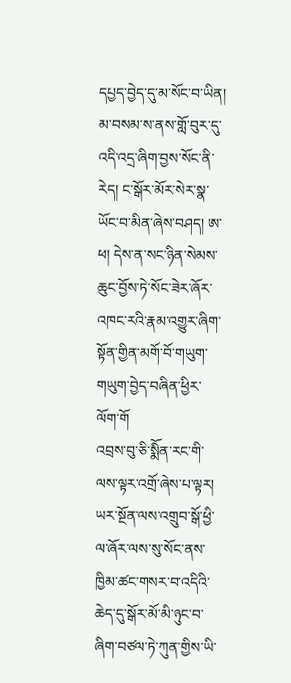དཔྱད་བྱེད་དུ་མ་སོང་བ་ཡིན། མ་བསམ་ས་ནས་གློ་བུར་དུ་འདི་འདྲ་ཞིག་བྱས་སོང་ནི་རེད། ང་སྒོར་མོར་སེར་སྣ་ཡོང་བ་མིན་ཞེས་བཤད། ཨ་ཕ། དེས་ན་སང་ཉིན་སེམས་ཆུང་བྱོས་ཏེ་སོང་ཟེར་ཞོར་འཁང་རའི་རྣམ་འགྱུར་ཞིག་སྟོན་གྱིན་མགོ་བོ་གཡུག་གཡུག་བྱེད་བཞིན་ཕྱིར་ལོག་གོ
འབྲས་བུ་ཅི་སྨིོན་རང་གི་ལས་ལྟར་འགྲོ་ཞེས་པ་ལྟར། ཡར་སྔོན་ལས་འགྲུབ་སྒོ་ཕྱི་ལ་ཞོར་ལས་སུ་སོང་ནས་ཁྱིམ་ཚང་གསར་བ་འདིའི་ཆེད་དུ་སྒོར་མོ་མི་ཉུང་བ་ཞིག་བཙལ་ཏེ་ཀུན་གྱིས་ཡི་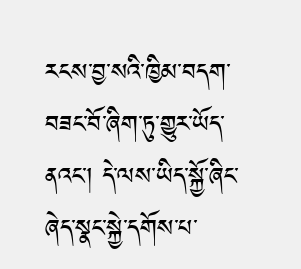རངས་བྱ་སའི་ཁྱིམ་བདག་བཟང་བོ་ཞིག་ཏུ་གྱུར་ཡོད་ནའང་། དེ་ལས་ཡིད་སྐྱོ་ཞིང་ཞེད་སྣང་སྐྱེ་དགོས་པ་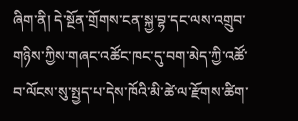ཞིག་ནི། དེ་སྔོན་གྲོགས་ངན་སྐྱ་བྷ་དང་ལས་འགྲུབ་གཉིས་ཀྱིས་གཞང་འཚོང་ཁང་དུ་བག་མེད་ཀྱི་འཚོ་བ་ལོངས་སུ་སྤྱད་པ་དེས་ཁོའི་མི་ཚེ་ལ་རྫོགས་ཚིག་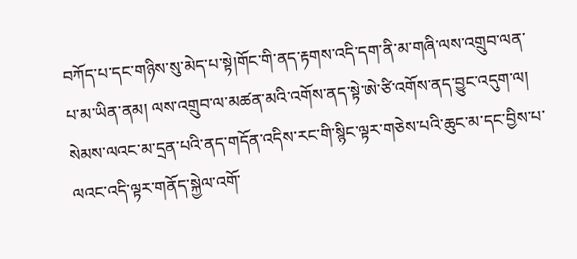བཀོད་པ་དང་གཉིས་སུ་མེད་པ་སྟེ།གོང་གི་ནད་རྟགས་འདི་དག་ནི་མ་གཞི་ལས་འགྲུབ་ལན་པ་མ་ཡིན་ནམ། ལས་འགྲུབ་ལ་མཚན་མའི་འགོས་ནད་སྟེ་ཨེ་ཙི་འགོས་ནད་བྱུང་འདུག་ལ། སེམས་ལའང་མ་དྲན་པའི་ནད་གདོན་འདིས་རང་གི་སྙིང་ལྟར་གཅེས་པའི་ཆུང་མ་དང་བྱིས་པ་ལའང་འདི་ལྟར་གནོད་སྐྱེལ་འགོ་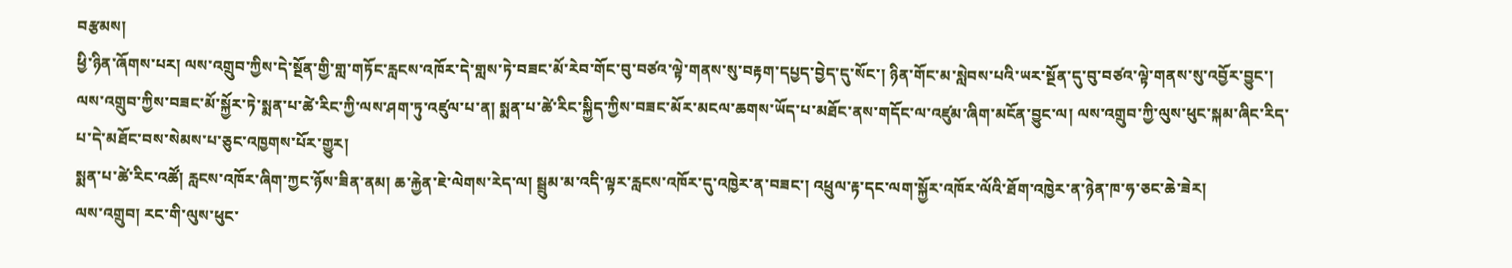བརྩམས།
ཕྱི་ཉིན་ཞོགས་པར། ལས་འགྲུབ་ཀྱིས་དེ་སྔོན་གྱི་གླ་གཏོང་རླངས་འཁོར་དེ་གླས་ཏེ་བཟང་མོ་རེབ་གོང་བུ་བཙའ་ལྟེ་གནས་སུ་བརྟག་དཔྱད་བྱེད་དུ་སོང་། ཉིན་གོང་མ་སླེབས་པའི་ཡར་སྔོན་དུ་བུ་བཙའ་ལྟེ་གནས་སུ་འབྱོར་བྱུང་། ལས་འགྲུབ་ཀྱིས་བཟང་མོ་སྐྱོར་ཏེ་སྨན་པ་ཚེ་རིང་ཀྱི་ལས་ཤག་ཏུ་འཛུལ་པ་ན། སྨན་པ་ཚེ་རིང་སྐྱིད་ཀྱིས་བཟང་མོར་མངལ་ཆགས་ཡོད་པ་མཐོང་ནས་གདོང་ལ་འཛུམ་ཞིག་མངོན་བྱུང་ལ། ལས་འགྲུབ་ཀྱི་ལུས་ཕུང་སྐམ་ཞིང་རིད་པ་དེ་མཐོང་བས་སེམས་པ་ཅུང་འཁྱགས་པོར་གྱུར།
སྨན་པ་ཚེ་རིང་འཚོ། རླངས་འཁོར་ཞིག་ཀྱང་ཉོས་ཟིན་ནམ། ཆ་རྐྱེན་ཇེ་ལེགས་རེད་ལ། སྦྲུམ་མ་འདི་ལྟར་རླངས་འཁོར་དུ་འཁྱེར་ན་བཟང་། འཕྲུལ་རྟ་དང་ལག་སྐྱོར་འཁོར་ལོའི་ཐོག་འཁྱེར་ན་ཉེན་ཁ་ཧ་ཅང་ཆེ་ཟེར།
ལས་འགྲུབ། རང་གི་ལུས་ཕུང་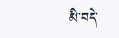མི་བདེ་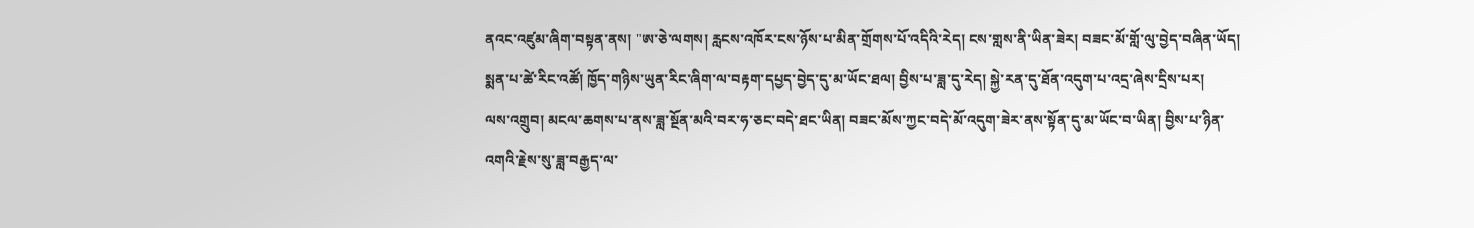ནའང་འཛུམ་ཞིག་བསྟན་ནས། "ཨ་ཅེ་ལགས། རླངས་འཁོར་ངས་ཉོས་པ་མིན་གྲོགས་པོ་འདིའི་རེད། ངས་གླས་ནི་ཡིན་ཟེར། བཟང་མོ་གློ་ལུ་བྱེད་བཞིན་ཡོད།
སྨན་པ་ཚེ་རིང་འཚོ། ཁྱོད་གཉིས་ཡུན་རིང་ཞིག་ལ་བརྟག་དཔྱད་བྱེད་དུ་མ་ཡོང་ཐལ། བྱིས་པ་ཟླ་དུ་རེད། སྐྱེ་རན་དུ་ཐོན་འདུག་པ་འདྲ་ཞེས་དྲིས་པར།
ལས་འགྲུབ། མངལ་ཆགས་པ་ནས་ཟླ་སྔོན་མའི་བར་ཧ་ཅང་བདེ་ཐང་ཡིན། བཟང་མོས་ཀྱང་བདེ་མོ་འདུག་ཟེར་ནས་སྟོན་དུ་མ་ཡོང་བ་ཡིན། བྱིས་པ་ཉིན་འགའི་རྗེས་སུ་ཟླ་བརྒྱད་ལ་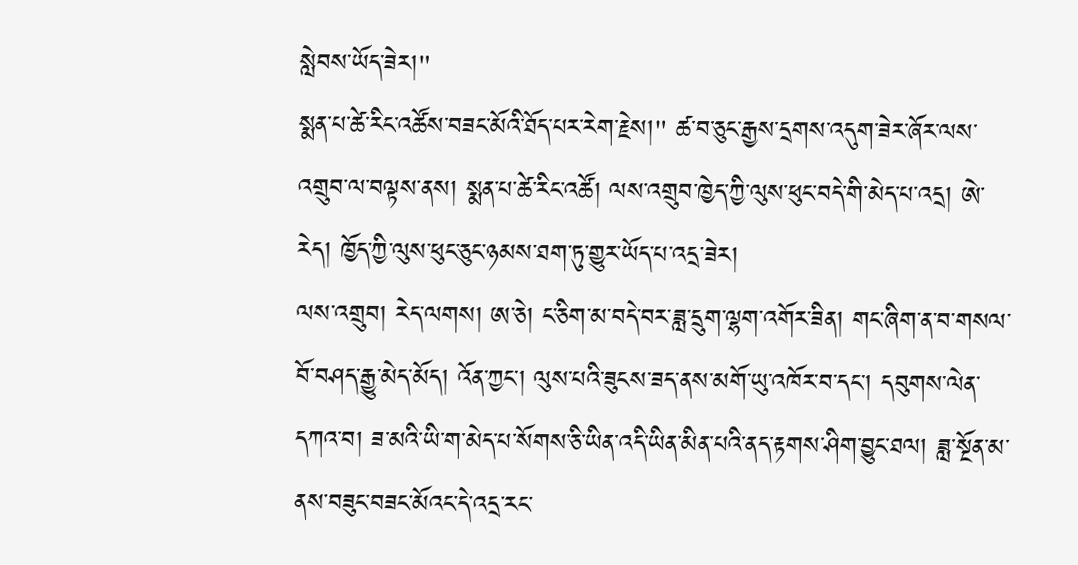སླེབས་ཡོད་ཟེར།"
སྨན་པ་ཚེ་རིང་འཚོས་བཟང་མོའི་ཐོད་པར་རེག་རྗེས།" ཚ་བ་ཅུང་རྒྱས་དྲགས་འདུག་ཟེར་ཞོར་ལས་འགྲུབ་ལ་བལྟས་ནས། སྨན་པ་ཚེ་རིང་འཚོ། ལས་འགྲུབ་ཁྱེད་ཀྱི་ལུས་ཕུང་བདེ་གི་མེད་པ་འདྲ། ཨེ་རེད། ཁྱོད་ཀྱི་ལུས་ཕུང་ཅུང་ཉམས་ཐག་ཏུ་གྱུར་ཡོད་པ་འདྲ་ཟེར།
ལས་འགྲུབ། རེད་ལགས། ཨ་ཅེ། ང་ཅིག་མ་བདེ་བར་ཟླ་དྲུག་ལྷག་འགོར་ཟིན། གང་ཞིག་ན་བ་གསལ་བོ་བཤད་རྒྱུ་མེད་མོད། འོན་ཀྱང་། ལུས་པའི་ཟུངས་ཟད་ནས་མགོ་ཡུ་འཁོར་བ་དང་། དབུགས་ལེན་དཀའ་བ། ཟ་མའི་ཡི་ག་མེད་པ་སོགས་ཅི་ཡིན་འདི་ཡིན་མིན་པའི་ནད་རྟགས་ཤིག་བྱུང་ཐལ། ཟླ་སྔོན་མ་ནས་བཟུང་བཟང་མོའང་དེ་འདྲ་རང་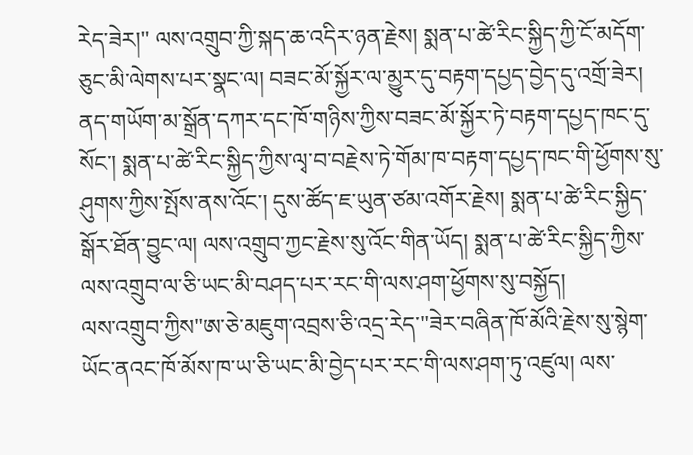རེད་ཟེར།" ལས་འགྲུབ་ཀྱི་སྐད་ཆ་འདིར་ཉན་རྗེས། སྨན་པ་ཚེ་རིང་སྐྱིད་ཀྱི་ངོ་མདོག་ཅུང་མི་ལེགས་པར་སྣང་ལ། བཟང་མོ་སྐྱོར་ལ་མྱུར་དུ་བརྟག་དཔྱད་བྱེད་དུ་འགྲོ་ཟེར། ནད་གཡོག་མ་སྒྲོན་དཀར་དང་ཁོ་གཉིས་ཀྱིས་བཟང་མོ་སྐྱོར་ཏེ་བརྟག་དཔྱད་ཁང་དུ་སོང་། སྨན་པ་ཚེ་རིང་སྐྱིད་ཀྱིས་ལྭ་བ་བརྗེས་ཏེ་གོམ་ཁ་བརྟག་དཔྱད་ཁང་གི་ཕྱོགས་སུ་ཤུགས་ཀྱིས་སྤོས་ནས་འོང་། དུས་ཚོད་ཇ་ཡུན་ཙམ་འགོར་རྗེས། སྨན་པ་ཚེ་རིང་སྐྱིད་སྒོར་ཐོན་བྱུང་ལ། ལས་འགྲུབ་ཀྱང་རྗེས་སུ་འོང་གིན་ཡོད། སྨན་པ་ཚེ་རིང་སྐྱིད་ཀྱིས་ལས་འགྲུབ་ལ་ཅི་ཡང་མི་བཤད་པར་རང་གི་ལས་ཤག་ཕྱོགས་སུ་བསྐྱོད།
ལས་འགྲུབ་ཀྱིས"ཨ་ཅེ་མཇུག་འབྲས་ཅི་འདྲ་རེད་"ཟེར་བཞིན་ཁོ་མོའི་རྗེས་སུ་སྙེག་ཡོང་ནའང་ཁོ་མོས་ཁ་ཡ་ཅི་ཡང་མི་བྱེད་པར་རང་གི་ལས་ཤག་ཏུ་འཛུལ། ལས་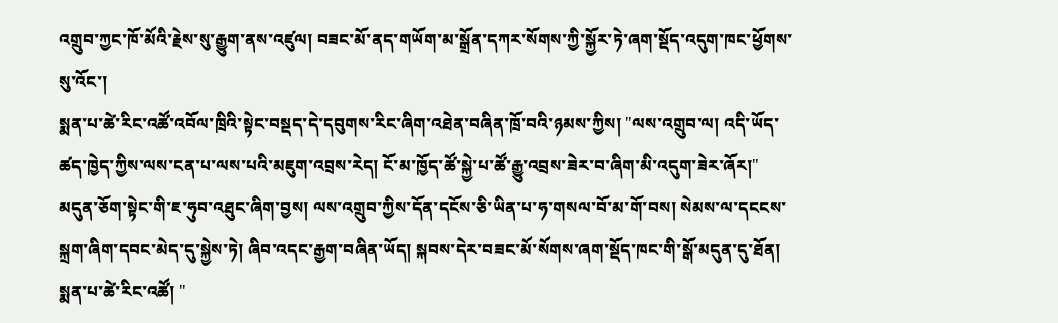འགྲུབ་ཀྱང་ཁོ་མོའི་རྗེས་སུ་རྒྱུག་ནས་འཛུལ། བཟང་མོ་ནད་གཡོག་མ་སྒྲོན་དཀར་སོགས་ཀྱི་སྐྱོར་ཏེ་ཞག་སྡོད་འདུག་ཁང་ཕྱོགས་སུ་འོང་།
སྨན་པ་ཚེ་རིང་འཚོ་འབོལ་ཁྲིའི་སྟེང་བསྡད་དེ་དབུགས་རིང་ཞིག་འཐེན་བཞིན་ཁྲོ་བའི་ཉམས་ཀྱིས། "ལས་འགྲུབ་ལ། འདི་ཡོད་ཚད་ཁྱེད་ཀྱིས་ལས་ངན་པ་ལས་པའི་མཇུག་འབྲས་རེད། ངོ་མ་ཁྱོད་ཚོ་སྐྱེ་པ་ཚོ་རྒྱུ་འབྲས་ཟེར་བ་ཞིག་མི་འདུག་ཟེར་ཞོར།" མདུན་ཅོག་སྟེང་གི་ཇ་ཧུབ་འཐུང་ཞིག་བྱས། ལས་འགྲུབ་ཀྱིས་དོན་དངོས་ཅི་ཡིན་པ་ཧ་གསལ་བོ་མ་གོ་བས། སེམས་ལ་དངངས་སྐྲག་ཞིག་དབང་མེད་དུ་སྐྱེས་ཏེ། ཞིབ་འདང་རྒྱག་བཞིན་ཡོད། སྐབས་དེར་བཟང་མོ་སོགས་ཞག་སྡོད་ཁང་གི་སྒོ་མདུན་དུ་ཐོན།
སྨན་པ་ཚེ་རིང་འཚོ། "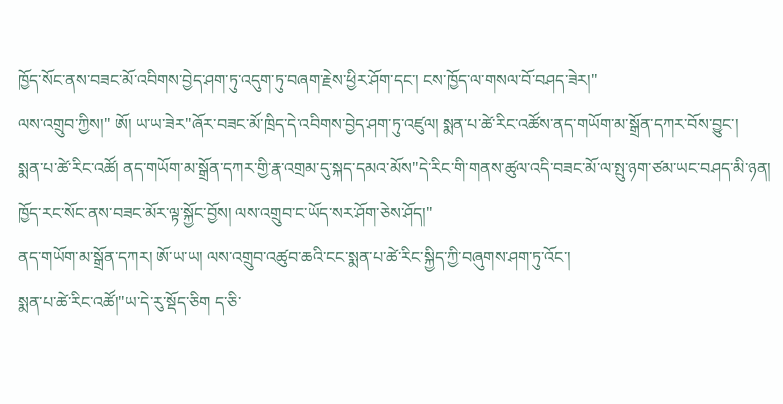ཁྱོད་སོང་ནས་བཟང་མོ་འབིགས་བྱེད་ཤག་ཏུ་འདུག་ཏུ་བཞག་རྗེས་ཕྱིར་ཤོག་དང་། ངས་ཁྱོད་ལ་གསལ་བོ་བཤད་ཟེར།"
ལས་འགྲུབ་ཀྱིས།" ཨོ། ཡ་ཡ་ཟེར"ཞོར་བཟང་མོ་ཁྲིད་དེ་འབིགས་བྱེད་ཤག་ཏུ་འཛུལ། སྨན་པ་ཚེ་རིང་འཚོས་ནད་གཡོག་མ་སྒྲོན་དཀར་བོས་བྱུང་།
སྨན་པ་ཚེ་རིང་འཚོ། ནད་གཡོག་མ་སྒྲོན་དཀར་གྱི་རྣ་འགྲམ་དུ་སྐད་དམའ་མོས"དེ་རིང་གི་གནས་ཚུལ་འདི་བཟང་མོ་ལ་སྤུ་ཉག་ཙམ་ཡང་བཤད་མི་ཉན། ཁྱོད་རང་སོང་ནས་བཟང་མོར་ལྟ་སྐྱོང་བྱོས། ལས་འགྲུབ་ང་ཡོད་སར་ཤོག་ཅེས་ཤོད།"
ནད་གཡོག་མ་སྒྲོན་དཀར། ཨོ་ཡ་ཡ། ལས་འགྲུབ་འཚུབ་ཆའི་ངང་སྨན་པ་ཚེ་རིང་སྐྱིད་ཀྱི་བཞུགས་ཤག་ཏུ་འོང་།
སྨན་པ་ཚེ་རིང་འཚོ།"ཡ་དེ་རུ་སྡོད་ཅིག ད་ཅི་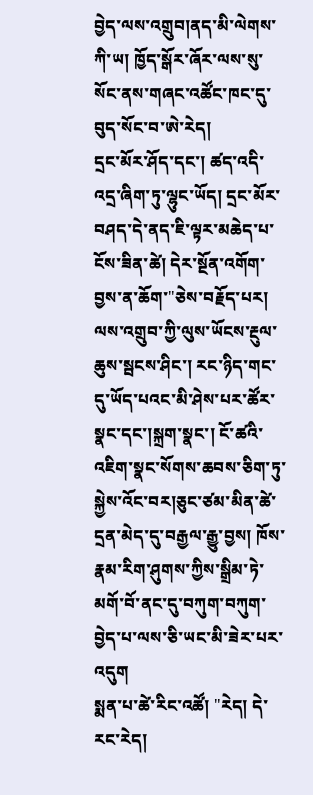བྱེད་ལས་འགྲུབ།ནད་མི་ལེགས་ཀི་ཡ། ཁྱོད་སྒོར་ཞོར་ལས་སུ་སོང་ནས་གཞང་འཚོང་ཁང་དུ་བུད་སོང་བ་ཨེ་རེད།
དྲང་མོར་ཤོད་དང་། ཚད་འདི་འདྲ་ཞིག་ཏུ་ལྷུང་ཡོད། དྲང་མོར་བཤད་དེ་ནད་ཇི་ལྟར་མཆེད་པ་ངོས་ཟིན་ཚེ། དེར་སྔོན་འགོག་བྱས་ན་ཆོག་"ཅེས་བརྗོད་པར། ལས་འགྲུབ་ཀྱི་ལུས་ཡོངས་རྔུལ་ཆུས་སྦངས་ཤིང་། རང་ཉིད་གང་དུ་ཡོད་པའང་མི་ཤེས་པར་ཚོར་སྣང་དང་།སྐྲག་སྣང་། ངོ་ཚའི་འཇིག་སྣང་སོགས་ཆབས་ཅིག་ཏུ་སྐྱེས་འོང་བར།ཅུང་ཙམ་མིན་ཚེ་དྲན་མེད་དུ་བརྒྱལ་རྒྱུ་བྱས། ཁོས་རྣམ་རིག་ཤུགས་ཀྱིས་སྒྲིམ་ཏེ་མགོ་བོ་ནང་དུ་བཀུག་བཀུག་བྱེད་པ་ལས་ཅི་ཡང་མི་ཟེར་པར་འདུག
སྨན་པ་ཚེ་རིང་འཚོ། "རེད། དེ་རང་རེད།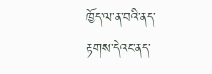ཁྱོད་ལ་ན་བའི་ནད་རྟགས་དེའང་ནད་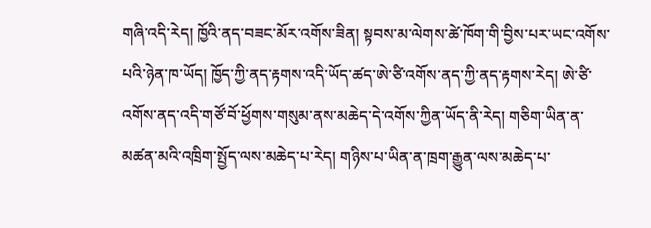གཞི་འདི་རེད། ཁྱོའི་ནད་བཟང་མོར་འགོས་ཟིན། སྟབས་མ་ལེགས་ཚེ་ཁོག་གི་བྱིས་པར་ཡང་འགོས་པའི་ཉེན་ཁ་ཡོད། ཁྱོད་ཀྱི་ནད་རྟགས་འདི་ཡོད་ཚད་ཨེ་ཙི་འགོས་ནད་ཀྱི་ནད་རྟགས་རེད། ཨེ་ཙི་འགོས་ནད་འདི་གཙོ་བོ་ཕྱོགས་གསུམ་ནས་མཆེད་དེ་འགོས་ཀྱིན་ཡོད་ནི་རེད། གཅིག་ཡིན་ན་མཚན་མའི་འཁྲིག་སྤྱོད་ལས་མཆེད་པ་རེད། གཉིས་པ་ཡིན་ན་ཁྲག་རྒྱུན་ལས་མཆེད་པ་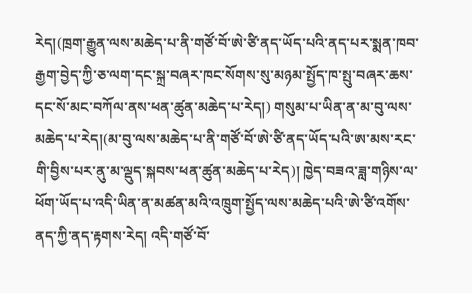རེད།(ཁྲག་རྒྱུན་ལས་མཆེད་པ་ནི་གཙོ་བོ་ཨེ་ཙི་ནད་ཡོད་པའི་ནད་པར་སྨན་ཁབ་རྒྱག་བྱེད་ཀྱི་ཅ་ལག་དང་སྐྲ་བཞར་ཁང་སོགས་སུ་མཉམ་སྤྱོད་ཁ་སྤུ་བཞར་ཆས་དང་སོ་མང་བཀོལ་ནས་ཕན་ཚུན་མཆེད་པ་རེད།) གསུམ་པ་ཡིན་ན་མ་བུ་ལས་མཆེད་པ་རེད།(མ་བུ་ལས་མཆེད་པ་ནི་གཙོ་བོ་ཨེ་ཙི་ནད་ཡོད་པའི་ཨ་མས་རང་གི་བྱིས་པར་ནུ་མ་ལྡུད་སྐབས་ཕན་ཚུན་མཆེད་པ་རེད)། ཁྱེད་བཟའ་ཟླ་གཉིས་ལ་ཕོག་ཡོད་པ་འདི་ཡིན་ན་མཚན་མའི་འཁྲུག་སྤྱོད་ལས་མཆེད་པའི་ཨེ་ཙི་འགོས་ནད་ཀྱི་ནད་རྟགས་རེད། འདི་གཙོ་བོ་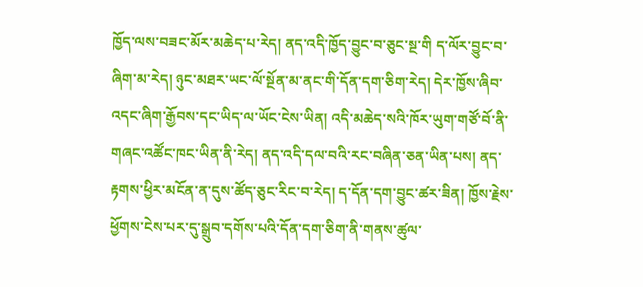ཁྱོད་ལས་བཟང་མོར་མཆེད་པ་རེད། ནད་འདི་ཁྱོད་བྱུང་བ་ཅུང་སྔ་གི ད་ལོར་བྱུང་བ་ཞིག་མ་རེད། ཉུང་མཐར་ཡང་ལོ་སྔོན་མ་ནང་གི་དོན་དག་ཅིག་རེད། དེར་ཁྱོས་ཞིབ་འདང་ཞིག་རྒྱོབས་དང་ཡིད་ལ་ཡོང་ངེས་ཡིན། འདི་མཆེད་སའི་ཁོར་ཡུག་གཙོ་བོ་ནི་གཞང་འཚོང་ཁང་ཡིན་ནི་རེད། ནད་འདི་དལ་བའི་རང་བཞིན་ཅན་ཡིན་པས། ནད་རྟགས་ཕྱིར་མངོན་ན་དུས་ཚོད་ཅུང་རིང་བ་རེད། ད་དོན་དག་བྱུང་ཚར་ཟིན། ཁྱོས་རྗེས་ཕྱོགས་ངེས་པར་དུ་སྒྲུབ་དགོས་པའི་དོན་དག་ཅིག་ནི་གནས་ཚུལ་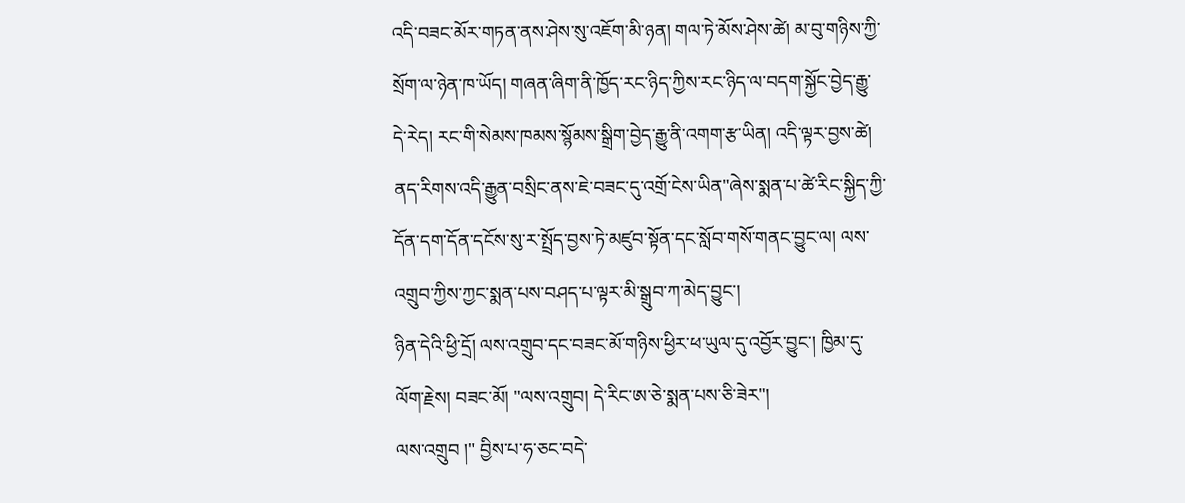འདི་བཟང་མོར་གཏན་ནས་ཤེས་སུ་འཇོག་མི་ཉན། གལ་ཏེ་མོས་ཤེས་ཚེ། མ་བུ་གཉིས་ཀྱི་སྲོག་ལ་ཉེན་ཁ་ཡོད། གཞན་ཞིག་ནི་ཁྱོད་རང་ཉིད་ཀྱིས་རང་ཉིད་ལ་བདག་སྐྱོང་བྱེད་རྒྱུ་དེ་རེད། རང་གི་སེམས་ཁམས་སྙོམས་སྒྲིག་བྱེད་རྒྱུ་ནི་འགག་རྩ་ཡིན། འདི་ལྟར་བྱས་ཚེ། ནད་རིགས་འདི་རྒྱུན་བསྲིང་ནས་ཇེ་བཟང་དུ་འགྲོ་ངེས་ཡིན"ཞེས་སྨན་པ་ཚེ་རིང་སྐྱིད་ཀྱི་དོན་དག་དོན་དངོས་སུ་ར་སྤྲོད་བྱས་ཏེ་མཛུབ་སྟོན་དང་སློབ་གསོ་གནང་བྱུང་ལ། ལས་འགྲུབ་ཀྱིས་ཀྱང་སྨན་པས་བཤད་པ་ལྟར་མི་སྒྲུབ་ཀ་མེད་བྱུང་།
ཉིན་དེའི་ཕྱི་དྲོ། ལས་འགྲུབ་དང་བཟང་མོ་གཉིས་ཕྱིར་ཕ་ཡུལ་དུ་འབྱོར་བྱུང་། ཁྱིམ་དུ་ལོག་རྗེས། བཟང་མོ། "ལས་འགྲུབ། དེ་རིང་ཨ་ཅེ་སྨན་པས་ཅི་ཟེར"།
ལས་འགྲུབ །" བྱིས་པ་ཧ་ཅང་བདེ་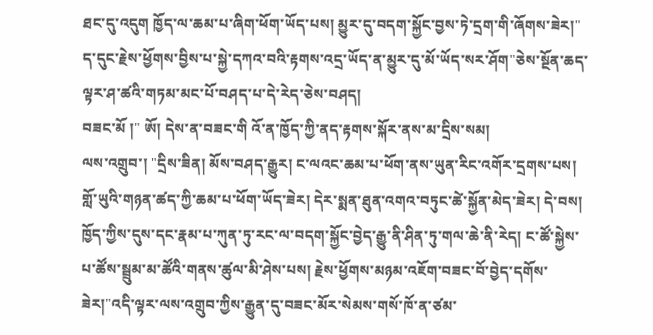ཐང་དུ་འདུག ཁྱོད་ལ་ཆམ་པ་ཞིག་ཕོག་ཡོད་པས། མྱུར་དུ་བདག་སྐྱོང་བྱས་ཏེ་དྲག་གི་ཞོགས་ཟེར།" ད་དུང་རྗེས་ཕྱོགས་བྱིས་པ་སྐྱེ་དཀའ་བའི་རྟགས་འདྲ་ཡོད་ན་མྱུར་དུ་མོ་ཡོད་སར་ཤོག"ཅེས་སྔོན་ཆད་ལྟར་ཤ་ཚའི་གཏམ་མང་པོ་བཤད་པ་དེ་རེད་ཅེས་བཤད།
བཟང་མོ །" ཨོ། དེས་ན་བཟང་གི འོ་ན་ཁྱོད་ཀྱི་ནད་རྟགས་སྐོར་ནས་མ་དྲིས་སམ།
ལས་འགྲུབ་། "དྲིས་ཟིན། མོས་བཤད་རྒྱུར། ང་ལའང་ཆམ་པ་ཕོག་ནས་ཡུན་རིང་འགོར་དྲགས་པས། གློ་ཡུའི་གཉན་ཚད་ཀྱི་ཆམ་པ་ཕོག་ཡོད་ཟེར། དེར་སྨན་ཐུན་འགའ་བཏུང་ཚེ་སྐྱོན་མེད་ཟེར། དེ་བས། ཁྱོད་ཀྱིས་དུས་དང་རྣམ་པ་ཀུན་ཏུ་རང་ལ་བདག་སྐྱོང་བྱེད་རྒྱུ་ནི་ཤིན་ཏུ་གལ་ཆེ་ནི་རེད། ང་ཚོ་སྐྱེས་པ་ཚོས་སྦྲུམ་མ་ཚོའི་གནས་ཚུལ་མི་ཤེས་པས། རྗེས་ཕྱོགས་མཉམ་འཇོག་བཟང་བོ་བྱེད་དགོས་ཟེར།"འདི་ལྟར་ལས་འགྲུབ་ཀྱིས་རྒྱུན་དུ་བཟང་མོར་སེམས་གསོ་ཁོ་ན་ཙམ་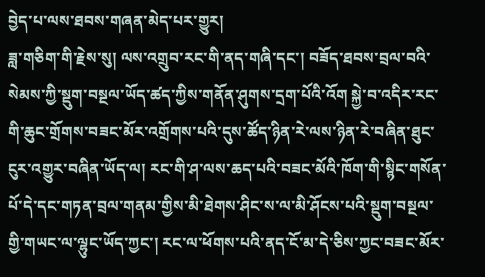བྱེད་པ་ལས་ཐབས་གཞན་མེད་པར་གྱུར།
ཟླ་གཅིག་གི་རྗེས་སུ། ལས་འགྲུབ་རང་གི་ནད་གཞི་དང་། བཟོད་ཐབས་བྲལ་བའི་སེམས་ཀྱི་སྡུག་བསྔལ་ཡོད་ཚད་ཀྱིས་གནོན་ཤུགས་དྲག་པོའི་འོག སྐྱེ་བ་འདིར་རང་གི་ཆུང་གྲོགས་བཟང་མོར་འགྲོགས་པའི་དུས་ཚོད་ཉིན་རེ་ལས་ཉིན་རེ་བཞིན་ཐུང་ངུར་འགྱུར་བཞིན་ཡོད་ལ། རང་གི་ཤ་ལས་ཆད་པའི་བཟང་མོའི་ཁོག་གི་སྙིང་གསོན་པོ་དེ་དང་གཏན་བྲལ་གནམ་གྱིས་མི་ཐེགས་ཤིང་ས་ལ་མི་ཤོངས་པའི་སྡུག་བསྔལ་གྱི་གཡང་ལ་ལྷུང་ཡོད་ཀྱང་། རང་ལ་ཕོགས་པའི་ནད་ངོ་མ་དེ་ཅིས་ཀྱང་བཟང་མོར་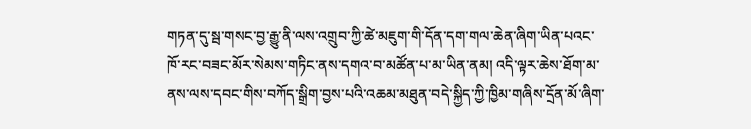གཏན་དུ་སྦ་གསང་བྱ་རྒྱུ་ནི་ལས་འགྲུབ་ཀྱི་ཚེ་མཇུག་གི་དོན་དག་གལ་ཆེན་ཞིག་ཡིན་པའང་ཁོ་རང་བཟང་མོར་སེམས་གཏིང་ནས་དགའ་བ་མཚོན་པ་མ་ཡིན་ནམ། འདི་ལྟར་ཆེས་ཐོག་མ་ནས་ལས་དབང་གིས་བཀོད་སྒྲིག་བྱས་པའི་འཆམ་མཐུན་བདེ་སྐྱིད་ཀྱི་ཁྱིམ་གཞིས་དྲོན་མོ་ཞིག་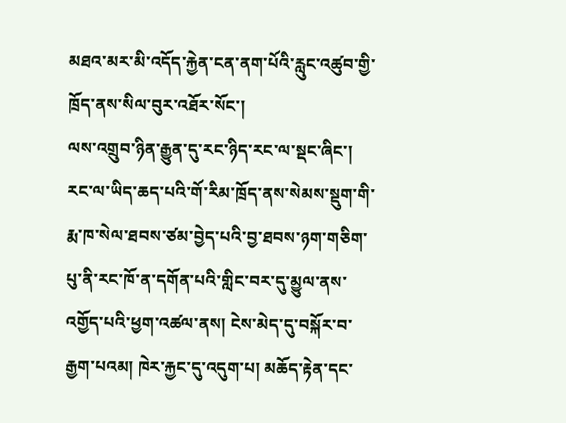མཐའ་མར་མི་འདོད་རྐྱེན་ངན་ནག་པོའི་རླུང་འཚུབ་གྱི་ཁྲོད་ནས་སིལ་བུར་འཐོར་སོང་།
ལས་འགྲུབ་ཉིན་རྒྱུན་དུ་རང་ཉིད་རང་ལ་སྡང་ཞིང་། རང་ལ་ཡིད་ཆད་པའི་གོ་རིམ་ཁྲོད་ནས་སེམས་སྡུག་གི་རྨ་ཁ་སེལ་ཐབས་ཙམ་བྱེད་པའི་བྱ་ཐབས་ཉག་གཅིག་པུ་ནི་རང་ཁོ་ན་དགོན་པའི་གླིང་བར་དུ་མྱུལ་ནས་འགྱོད་པའི་ཕྱག་འཚལ་ནས། ངེས་མེད་དུ་བསྐོར་བ་རྒྱག་པའམ། ཁེར་རྐྱང་དུ་འདུག་པ། མཆོད་རྟེན་དང་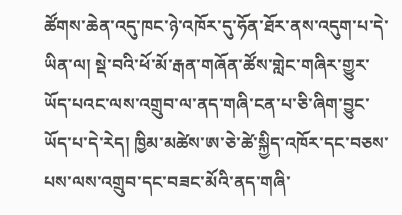ཚོགས་ཆེན་འདུ་ཁང་ཉེ་འཁོར་དུ་ཧོན་ཐོར་ནས་འདུག་པ་དེ་ཡིན་ལ། སྡེ་བའི་ཕོ་མོ་རྒན་གཞོན་ཚོས་གླེང་གཞིར་གྱུར་ཡོད་པའང་ལས་འགྲུབ་ལ་ནད་གཞི་ངན་པ་ཅི་ཞིག་བྱུང་ཡོད་པ་དེ་རེད། ཁྱིམ་མཚེས་ཨ་ཅེ་ཚེ་སྐྱིད་འཁོར་དང་བཅས་པས་ལས་འགྲུབ་དང་བཟང་མོའི་ནད་གཞི་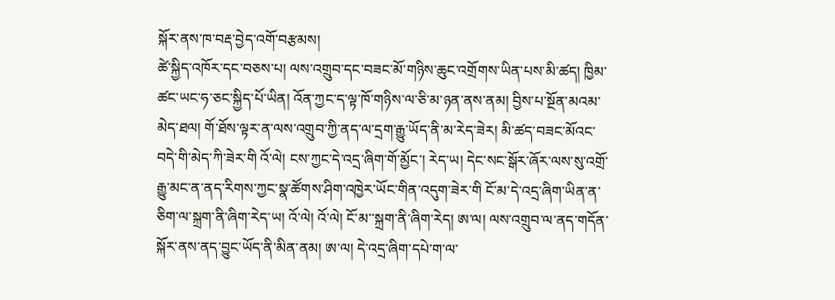སྐོར་ནས་ཁ་བརྡ་བྱེད་འགོ་བརྩམས།
ཚེ་སྐྱིད་འཁོར་དང་བཅས་པ། ལས་འགྲུབ་དང་བཟང་མོ་གཉིས་ཆུང་འགྲོགས་ཡིན་པས་མི་ཚད། ཁྱིམ་ཚང་ཡང་ཧ་ཅང་སྐྱིད་པོ་ཡིན། འོན་ཀྱང་ད་ལྟ་ཁོ་གཉིས་ལ་ཅི་མ་ཉན་ནས་ནམ། བྱིས་པ་སྔོན་མའམ་མེད་ཐལ། གོ་ཐོས་ལྟར་ན་ལས་འགྲུབ་ཀྱི་ནད་ལ་དྲག་རྒྱུ་ཡོད་ནི་མ་རེད་ཟེར། མི་ཚད་བཟང་མོའང་བདེ་གི་མེད་ཀི་ཟེར་གི འོ་ལེ། ངས་ཀྱང་དེ་འདྲ་ཞིག་གོ་མྱོང་། རེད་ཡ། དེང་སང་སྒོར་ཞོར་ལས་སུ་འགྲོ་རྒྱུ་མང་ན་ནད་རིགས་ཀྱང་སྣ་ཚོགས་ཤིག་འཁྱེར་ཡོང་གིན་འདུག་ཟེར་གི ངོ་མ་དེ་འདྲ་ཞིག་ཡིན་ན་ཅིག་ལ་སྐྲག་ནི་ཞིག་རེད་ཡ། འོ་ལེ། འོ་ལེ། ངོ་མ་་སྐྲག་ནི་ཞིག་རེད། ཨ་ལ། ལས་འགྲུབ་ལ་ནད་གདོན་སྐོར་ནས་ནད་བྱུང་ཡོད་ནི་མིན་ནམ། ཨ་ལ། དེ་འདྲ་ཞིག་དཔེ་ག་ལ་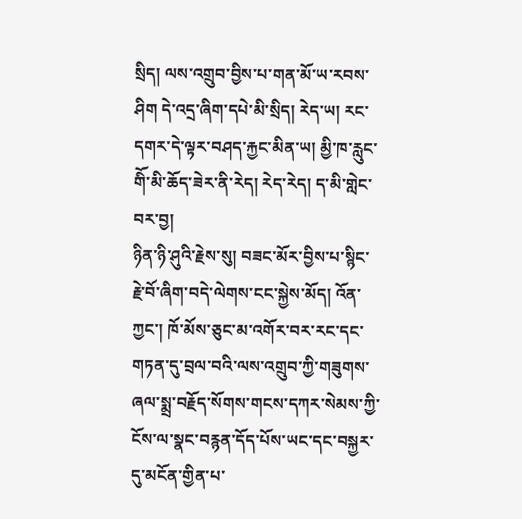སྲིད། ལས་འགྲུབ་བྱིས་པ་གན་མོ་ཡ་རབས་ཤིག དེ་འདྲ་ཞིག་དཔེ་མི་སྲིད། རེད་ཡ། རང་དགར་དེ་ལྟར་བཤད་རྐྱང་མིན་ཡ། མྱི་ཁ་རླུང་གིོ་མི་ཆོད་ཟེར་ནི་རེད། རེད་རེད། ད་མི་གླེང་བར་བྱ།
ཉིན་ཉི་ཤུའི་རྗེས་སུ། བཟང་མོར་བྱིས་པ་སྙིང་རྗེ་བོ་ཞིག་བདེ་ལེགས་ངང་སྐྱེས་མོད། འོན་ཀྱང་། ཁོ་མོས་ཅུང་མ་འགོར་བར་རང་དང་གཏན་དུ་བྲལ་བའི་ལས་འགྲུབ་ཀྱི་གཟུགས་ཞལ་སྨྲ་བརྗོད་སོགས་གངས་དཀར་སེམས་ཀྱི་ངོས་ལ་སྣང་བརྙན་དོད་པོས་ཡང་དང་བསྐྱར་དུ་མངོན་གྱིན་པ་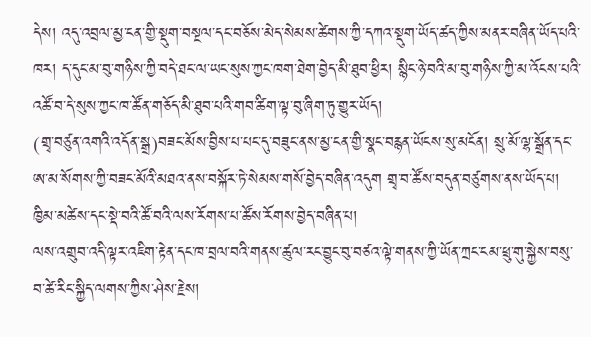དེས། འདུ་འབྲལ་མྱ་ངན་གྱི་སྡུག་བསྔལ་དང་བཅོས་མེད་སེམས་ཚེགས་ཀྱི་དཀའ་སྡུག་ཡོད་ཚད་ཀྱིས་མནར་བཞིན་ཡོད་པའི་ཁར། ད་དུང་མ་བུ་གཉིས་ཀྱི་བདེ་ཐང་ལ་ཡང་སུས་ཀྱང་ཁག་ཐེག་བྱེད་མི་ཐུབ་ཕྱིར། སྙིང་ཉེ་བའི་མ་བུ་གཉིས་ཀྱི་མ་འོངས་པའི་འཚོ་བ་དེ་སུས་ཀྱང་ཁ་ཚོན་གཅོད་མི་ཐུབ་པའི་གབ་ཚིག་ལྟ་བུ་ཞིག་ཏུ་གྱུར་ཡོད།
(གྲྭ་བཙུན་འགའི་འདོན་སྒྲ)བཟང་མོས་བྱིས་པ་པང་དུ་བཟུང་ནས་མྱ་ངན་གྱི་སྣང་བརྙན་ཡོངས་སུ་མངོན། སྲུ་མོ་ལྷ་སྒྲོན་དང་ཨ་མ་སོགས་ཀྱི་བཟང་མོའི་མཐའ་ནས་བསྐོར་ཏེ་སེམས་གསོ་བྱེད་བཞིན་འདུག གྲྭ་བ་ཚོས་བདུན་བཙུགས་ནས་ཡོད་པ། ཁྱིམ་མཚེས་དང་སྡེ་བའི་ཚོ་བའི་ལས་རོགས་པ་ཚོས་རོགས་བྱེད་བཞིན་པ།
ལས་འགྲུབ་འདི་ལྟར་འཇིག་རྟེན་དང་ཁ་བྲལ་བའི་གནས་ཚུལ་རང་བྱུང་བུ་བཙའ་ལྟེ་གནས་ཀྱི་ཡོན་ཀྲང་ངམ་ཕྲུ་གུ་སྐྱེས་བསུ་བ་ཚེ་རིང་སྐྱིད་ལགས་ཀྱིས་ཤེས་རྗེས།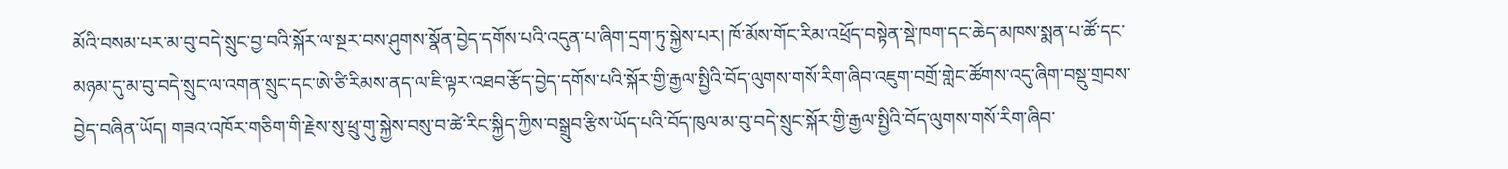མོའི་བསམ་པར་མ་བུ་བདེ་སྲུང་བྱ་བའི་སྐོར་ལ་སྔར་བས་ཤུགས་སྣོན་བྱེད་དགོས་པའི་འདུན་པ་ཞིག་དྲག་ཏུ་སྐྱེས་པར། ཁོ་མོས་གོང་རིམ་འཕྲོད་བསྟེན་སྡེ་ཁག་དང་ཆེད་མཁས་སྨན་པ་ཚོ་དང་མཉམ་དུ་མ་བུ་བདེ་སྲུང་ལ་འགན་སྲུང་དང་ཨེ་ཙི་རིམས་ནད་ལ་ཇི་ལྟར་འཐབ་རྩོད་བྱེད་དགོས་པའི་སྐོར་གྱི་རྒྱལ་སྤྱིའི་བོད་ལུགས་གསོ་རིག་ཞིབ་འཇུག་བགྲོ་གླེང་ཚོགས་འདུ་ཞིག་བསྡུ་གྲབས་བྱེད་བཞིན་ཡོད། གཟའ་འཁོར་གཅིག་གི་རྗེས་སུ་ཕྲུ་གུ་སྐྱེས་བསུ་བ་ཚེ་རིང་སྐྱིད་ཀྱིས་བསྒྲུབ་རྩིས་ཡོད་པའི་བོད་ཁུལ་མ་བུ་བདེ་སྲུང་སྐོར་གྱི་རྒྱལ་སྤྱིའི་བོད་ལུགས་གསོ་རིག་ཞིབ་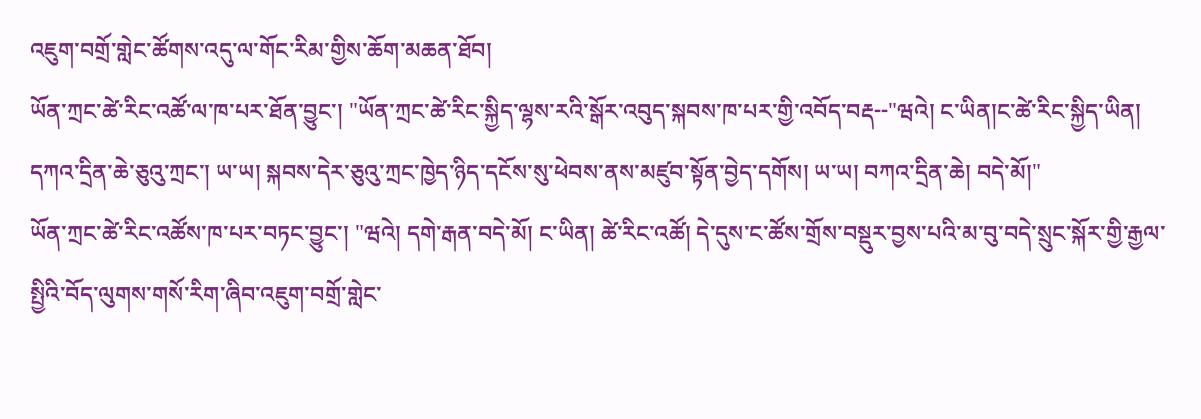འཇུག་བགྲོ་གླེང་ཚོགས་འདུ་ལ་གོང་རིམ་གྱིས་ཆོག་མཆན་ཐོབ།
ཡོན་ཀྲང་ཚེ་རིང་འཚོ་ལ་ཁ་པར་ཐོན་བྱུང་། "ཡོན་ཀྲང་ཚེ་རིང་སྐྱིད་ལྷས་རའི་སྒོར་འབུད་སྐབས་ཁ་པར་གྱི་འབོད་བརྡ--"ཝའེ། ང་ཡིན།ང་ཚེ་རིང་སྐྱིད་ཡིན། དཀའ་དྲིན་ཆེ་ཅུའུ་ཀྲང་། ཡ་ཡ། སྐབས་དེར་ཅུའུ་ཀྲང་ཁྱེད་ཉིད་དངོས་སུ་ཕེབས་ནས་མཛུབ་སྟོན་བྱེད་དགོས། ཡ་ཡ། བཀའ་དྲིན་ཆེ། བདེ་མོ།"
ཡོན་ཀྲང་ཚེ་རིང་འཚོས་ཁ་པར་བཏང་བྱུང་། "ཝའེ། དགེ་རྒན་བདེ་མོ། ང་ཡིན། ཚེ་རིང་འཚོ། དེ་དུས་ང་ཚོས་གྲོས་བསྡུར་བྱས་པའི་མ་བུ་བདེ་སྲུང་སྐོར་གྱི་རྒྱལ་སྤྱིའི་བོད་ལུགས་གསོ་རིག་ཞིབ་འཇུག་བགྲོ་གླེང་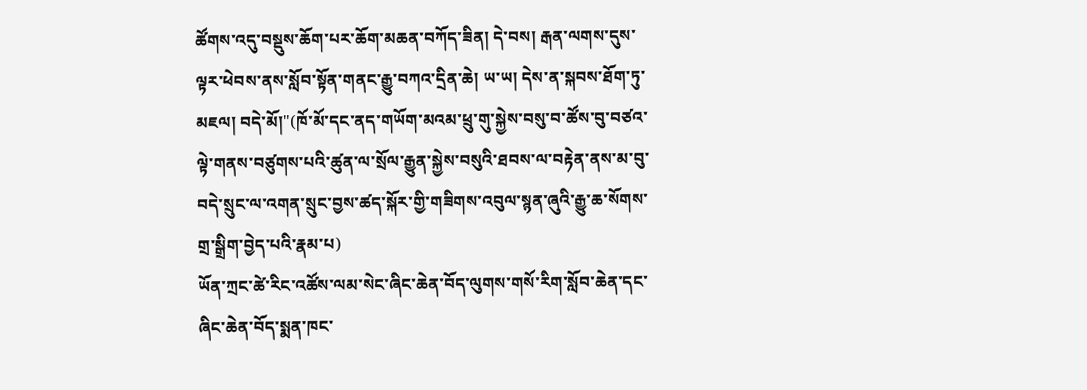ཚོགས་འདུ་བསྡུས་ཆོག་པར་ཆོག་མཆན་བཀོད་ཟིན། དེ་བས། རྒན་ལགས་དུས་ལྟར་ཕེབས་ནས་སློབ་སྟོན་གནང་རྒྱུ་བཀའ་དྲིན་ཆེ། ཡ་ཡ། དེས་ན་སྐབས་ཐོག་ཏུ་མཇལ། བདེ་མོ།"(ཁོ་མོ་དང་ནད་གཡོག་མའམ་ཕྲུ་གུ་སྐྱེས་བསུ་བ་ཚོས་བུ་བཙའ་ལྟེ་གནས་བཙུགས་པའི་ཚུན་ལ་སྲོལ་རྒྱུན་སྐྱེས་བསུའི་ཐབས་ལ་བརྟེན་ནས་མ་བུ་བདེ་སྲུང་ལ་འགན་སྲུང་བྱས་ཚད་སྐོར་གྱི་གཟིགས་འབུལ་སྙན་ཞུའི་རྒྱུ་ཆ་སོགས་གྲ་སྒྲིག་བྱེད་པའི་རྣམ་པ)
ཡོན་ཀྲང་ཚེ་རིང་འཚོས་ལམ་སེང་ཞིང་ཆེན་བོད་ལུགས་གསོ་རིག་སློབ་ཆེན་དང་ཞིང་ཆེན་བོད་སྨན་ཁང་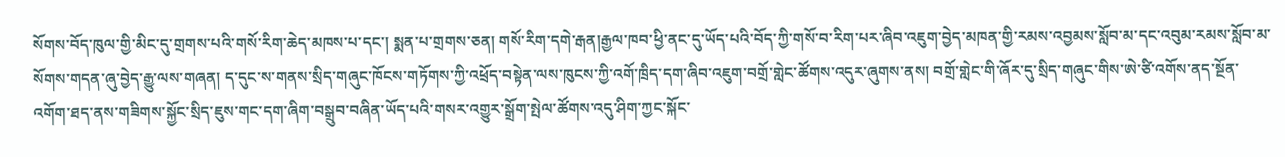སོགས་བོད་ཁུལ་གྱི་མིང་དུ་གྲགས་པའི་གསོ་རིག་ཆེད་མཁས་པ་དང་། སྨན་པ་གྲགས་ཅན། གསོ་རིག་དགེ་རྒན།རྒྱལ་ཁབ་ཕྱི་ནང་དུ་ཡོད་པའི་བོད་ཀྱི་གསོ་བ་རིག་པར་ཞིབ་འཇུག་བྱེད་མཁན་གྱི་རམས་འབྱམས་སློབ་མ་དང་འབུམ་རམས་སློབ་མ་སོགས་གདན་ཞུ་བྱེད་རྒྱུ་ལས་གཞན། ད་དུང་ས་གནས་སྲིད་གཞུང་ཁོངས་གཏོགས་ཀྱི་འཕྲོད་བསྟེན་ལས་ཁུངས་ཀྱི་འགོ་ཁྲིད་དག་ཞིབ་འཇུག་བགྲོ་གླེང་ཚོགས་འདུར་ཞུགས་ནས། བགྲོ་གླེང་གི་ཞོར་དུ་སྲིད་གཞུང་གིས་ཨེ་ཙི་འགོས་ནད་སྔོན་འགོག་ཐད་ནས་གཟིགས་སྐྱོང་སྲིད་ཇུས་གང་དག་ཞིག་བསྒྲུབ་བཞིན་ཡོད་པའི་གསར་འགྱུར་སྒྲོག་སྤེལ་ཚོགས་འདུ་ཤིག་ཀྱང་སྐོང་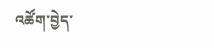འཚོག་བྱེད་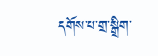དགོས་པ་གྲ་སྒྲིག་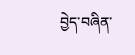བྱེད་བཞིན་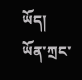ཡོད།
ཡོན་ཀྲང་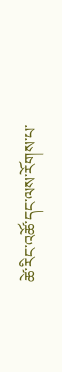ཚེ་རིང་འཚོ་དང་ལས་རོགས་པ་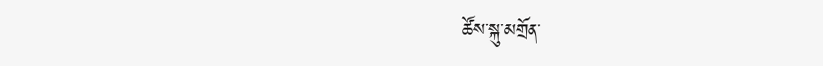ཚོས་སྐུ་མགྲོན་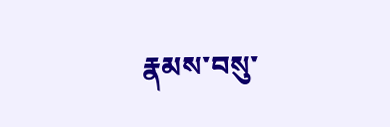རྣམས་བསུ་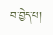བ་བྱེད་པ།